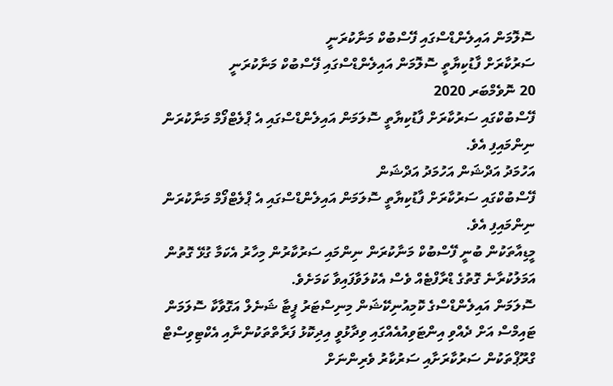ސޮލޮމަން އައިލެންޑްސްގައި ފޭސްބުކް މަނާކުރަނީ
ސަރުކާރަށް ފާޑުކިޔާތީ ސޮލޮމަން އައިލެންޑްސްގައި ފޭސްބުކް މަނާކުރަނީ
20 ނޮވެމްބަރ 2020
ފޭސްބުކްގައި ސަރުކާރަށް ފާޑުކިޔާތީ ސޮލަމަން އައިލެންޑްސްގައި އެ ޕްލެޓްފޯމް މަނާކުރަން ނިންމައިފި އެވެ.
އަހުމަދު އަދްޝަން އަހުމަދު އަދްޝަން
ފޭސްބުކްގައި ސަރުކާރަށް ފާޑުކިޔާތީ ސޮލަމަން އައިލެންޑްސްގައި އެ ޕްލެޓްފޯމް މަނާކުރަން ނިންމައިފި އެވެ.
މީޑިއާތަކުން ބުނީ ފޭސްބުކް މަނާކުރަން ނިންމައި ސަރުކާރުން މިހާރު އެކަމާ ގުޅޭ ގޮތުން އަމަލުކުރާނެ ގޮތުގެ ޑްރާފްޓެއް ވެސް އެކުލަވާފައިވާ ކަމަށެވެ.
ސޮލަމަން އައިލެންޑްސްގެ ކޮމިއުނިކޭޝަން މިނިސްޓަރު ޕީޓާ ޝަނެލް އަގޮވާކާ ސޮލަމަން ޓައިމްސް އަށް ދެއްވި އިންޓަވިއުއެއްގައި ވިދާޅުވީ އިދިކޮޅު ފަރާތްތަކުންނާއި އެކްޓިވިސްޓް ގްރޫޕްތަކުން ސަރުކާރަށާއި ސަރުކާރު ވެރިންނަށް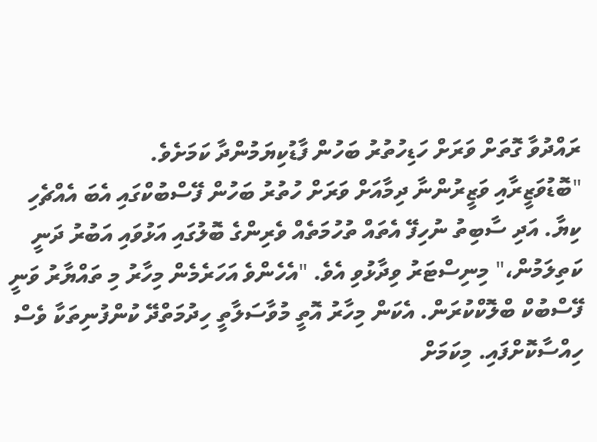ރައްދުވާ ގޮތަށް ވަރަށް ހަޑިހުތުރު ބަހުން ފާޑުކިޔަމުންދާ ކަމަށެވެ.
"ބޮޑުވަޒީރާއި ވަޒީރުންނާ ދިމާއަށް ވަރަށް ހުތުރު ބަހުން ފޭސްބުކްގައި އެބަ އެއްޗެހި ކިޔާ. އަދި ސާބިތު ނުހިފޭ އެތައް ތުހުމަތެއް ވެރިންގެ ބޮލުގައި އަޅުވައި އަބުރު ދަނީ ކަތިލަމުން،" މިނިސްޓަރު ވިދާޅުވި އެވެ. "އެހެންވެ އަހަރެމެން މިހާރު މި ތައްޔާރު ވަނީ ފޭސްބުކް ބްލޮކްކުރަން. އެކަން މިހާރު އޮތީ މުވާސަލާތީ ހިދުމަތްދޭ ކުންފުނިތަކާ ވެސް ހިއްސާކޮށްފައި. މިކަމަށް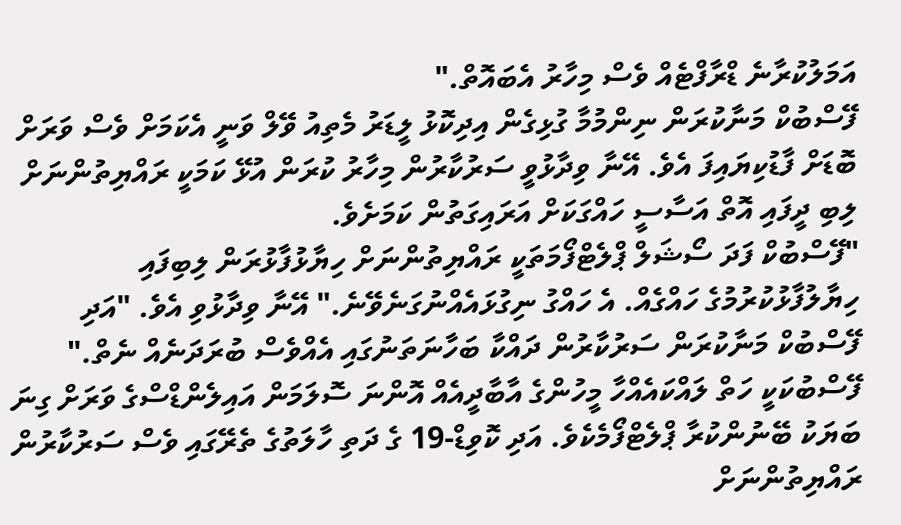އަމަލުކުރާނެ ޑްރާފްޓެއް ވެސް މިހާރު އެބައޮތް."
ފޭސްބުކް މަނާކުރަން ނިންމުމާ ގުޅިގެން އިދިކޮޅު ލީޑަރު މެތިއު ވޭލް ވަނީ އެކަމަށް ވެސް ވަރަށް ބޮޑަށް ފާޑުކިޔައިފަ އެވެ. އޭނާ ވިދާޅުވީ ސަރުކާރުން މިހާރު ކުރަން އުޅޭ ކަމަކީ ރައްޔިތުންނަށް ލިބި ދީފައި އޮތް އަސާސީ ހައްގަކަށް އަރައިގަތުން ކަމަށެވެ.
"ފޭސްބުކް ފަދަ ސޯޝަލް ޕްލެޓްފޯމަތަކީ ރައްޔިތުންނަށް ހިޔާޅުފާޅުރަން ލިބިފައި ހިޔާލުފާޅުކުރުމުގެ ހައްގެއް. އެ ހައްގު ނިގުޅައެއްނުގަނެވޭނެ." އޭނާ ވިދާޅުވި އެވެ. "އަދި ފޭސްބުކް މަނާކުރަން ސަރުކާރުން ދައްކާ ބަހާނަތަނުގައި އެއްވެސް ބުރަދަނެއް ނެތް."
ފޭސްބުކަކީ ހަތް ލައްކައެއްހާ މީހުންގެ އާބާދީއެއް އޮންނަ ސޮލަމަން އައިލެންޑްސްގެ ވަރަށް ގިނަ ބަޔަކު ބޭނުންކުރާ ޕްލެޓްފޯމެކެވެ. އަދި ކޮވިޑް-19 ގެ ދަތި ހާލަތުގެ ތެރޭގައި ވެސް ސަރުކާރުން ރައްޔިތުންނަށް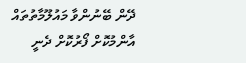ދޭން ބޭނުންވާ މައުލޫމާތުތައް އާންމުކޮށް ފޯރުކޮށް ދެނީ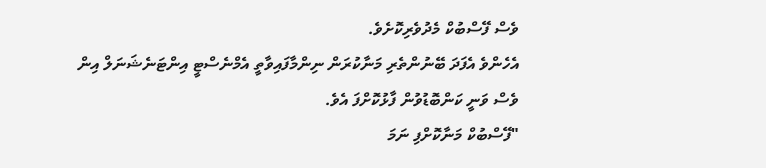ވެސް ފޭސްބުކް މެދުވެރިކޮށެވެ.
އެހެންވެ އެފަދަ ބޭނުންތެރި މަނާކުރަން ނިންމާފައިވާތީ އެމްނެސްޓީ އިންޓަނެޝަނަލް އިން ވެސް ވަނީ ކަންބޮޑުވުން ފާޅުކޮށްފަ އެވެ.
"ފޭސްބުކް މަނާކޮށްފި ނަމަ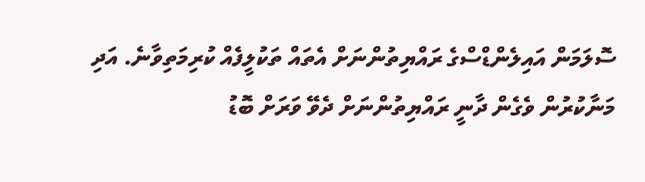ސޮލަމަން އައިލެންޑްސްގެ ރައްޔިތުންނަށް އެތައް ތަކުލީފެއް ކުރިމަތިވާނެ. އަދި މަނާކުރުން ވެގެން ދާނީ ރައްޔިތުންނަށް ދެވޭ ވަރަށް ބޮޑު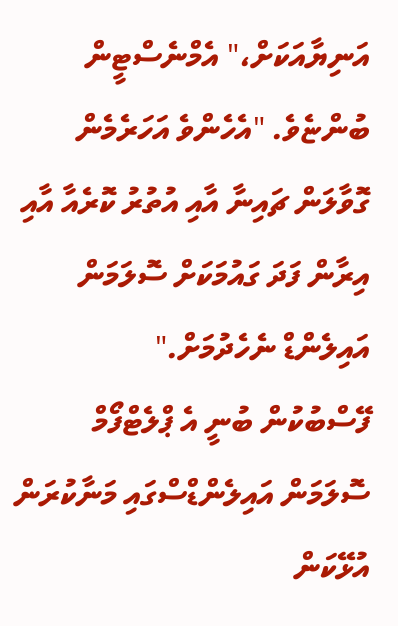އަނިޔާއަކަށް،" އެމްނެސްޓީން ބުންޏެވެ. "އެހެންވެ އަހަރެމެން ގޮވާލަން ޗައިނާ އާއި އުތުރު ކޮރެއާ އާއި އިރާން ފަދަ ގައުމަކަށް ސޮލަމަން އައިލެންޑް ނެހެދުމަށް."
ފޭސްބުކުން ބުނީ އެ ޕްލެޓްފޯމް ސޮލަމަން އައިލެންޑްސްގައި މަނާކުރަން އުޅޭކަން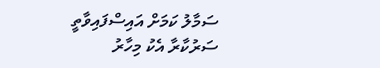ސަމާލު ކަމަށް އައިސްފައިވާތީ ސަރުކާރާ އެކު މިހާރު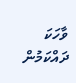ވާހަކަ ދައްކަމުން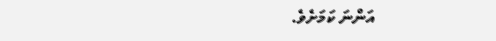އަންނަ ކަމަށެވެ.